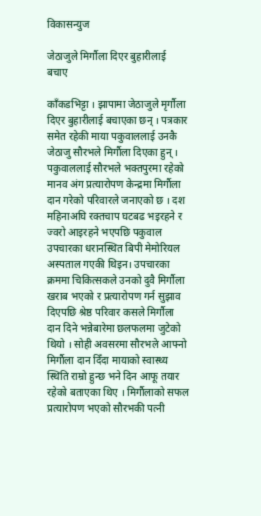विकासन्युज

जेठाजुले मिर्गौला दिएर बुहारीलाई बचाए

काँकडभिट्टा । झापामा जेठाजुले मृर्गौला दिएर बुहारीलाई बचाएका छन् । पत्रकार समेत रहेकी माया पकुवाललाई उनकै जेठाजु सौरभले मिर्गौला दिएका हुन् । पकुवाललाई सौरभले भक्तपुरमा रहेको मानव अंग प्रत्यारोपण केन्द्रमा मिर्गौला दान गरेको परिवारले जनाएको छ । दश महिनाअघि रक्तचाप घटबढ भइरहने र ज्वरो आइरहने भएपछि पकुवाल उपचारका धरानस्थित बिपी मेमोरियल अस्पताल गएकी थिइन। उपचारका क्रममा चिकित्सकले उनको दुवै मिर्गौला खराब भएको र प्रत्यारोपण गर्न सुझाव दिएपछि श्रेष्ठ परिवार कसले मिर्गौला दान दिने भन्नेबारेमा छलफलमा जुटेको थियो । सोही अवसरमा सौरभले आफ्नो मिर्गौला दान दिँदा मायाको स्वास्थ्य स्थिति राम्रो हुन्छ भने दिन आफू तयार रहेको बताएका थिए । मिर्गौलाको सफल प्रत्यारोपण भएको सौरभकी पत्नी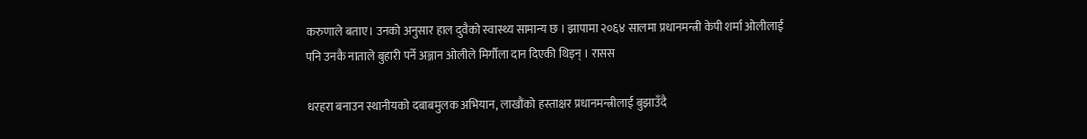करुणाले बताए। उनको अनुसार हाल दुवैको स्वास्थ्य सामान्य छ । झापामा २०६४ सालमा प्रधानमन्त्री केपी शर्मा ओलीलाई पनि उनकै नाताले बुहारी पर्ने अञ्जान ओलीले मिर्गौला दान दिएकी थिइन् । रासस

धरहरा बनाउन स्थानीयको दबाबमुलक अभियान, लाखौंको हस्ताक्षर प्रधानमन्त्रीलाई बुझाउँदै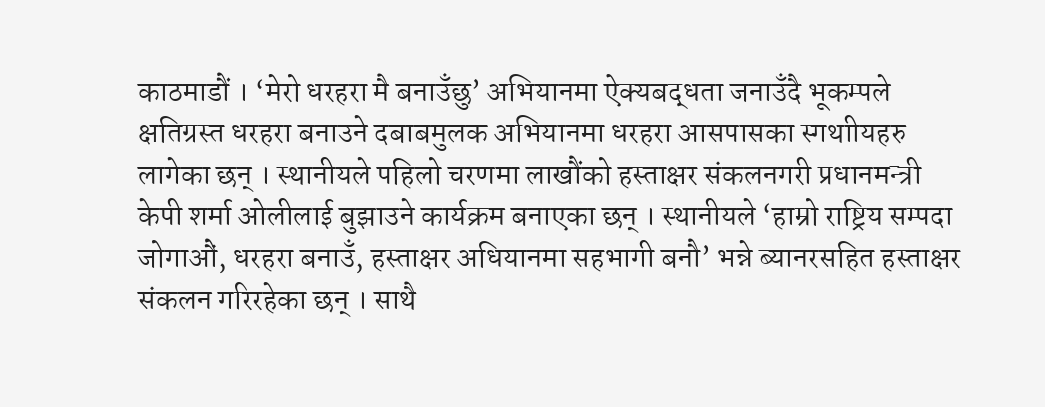काठमाडौं । ‘मेरो धरहरा मै बनाउँछु’ अभियानमा ऐक्यबद्धता जनाउँदै भूकम्पले क्षतिग्रस्त धरहरा बनाउने दबाबमुलक अभियानमा धरहरा आसपासका स्गथाीयहरु लागेका छन् । स्थानीयले पहिलो चरणमा लाखौंको हस्ताक्षर संकलनगरी प्रधानमन्त्री केपी शर्मा ओलीलाई बुझाउने कार्यक्रम बनाएका छन् । स्थानीयले ‘हाम्रो राष्ट्रिय सम्पदा जोगाऔं, धरहरा बनाउँ, हस्ताक्षर अधियानमा सहभागी बनौ’ भन्ने ब्यानरसहित हस्ताक्षर संकलन गरिरहेका छन् । साथै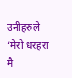उनीहरुले ‘मेरो धरहरा मै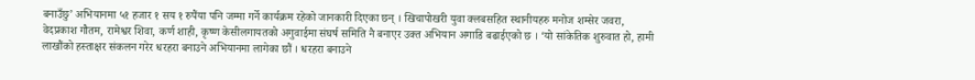बनाउँछु’ अभियानमा ५१ हजार १ सय १ रुपैंया पनि जम्मा गर्ने कार्यक्रम रहेको जानकारी दिएका छन् । खिचापोखरी युवा क्लबसहित स्थानीयहरु मनोज शम्सेर जवरा, वेदप्रकाश गौतम, रामेश्वर शिवा, कर्ण शाही, कृष्ण केसीलगायतको अगुवाईमा संघर्ष समिति नै बनाएर उक्त अभियान अगाडि बढाईएको छ । ‘यो सांकेतिक शुरुवात हो, हामी लाखौंको हस्ताक्षर संकलन गरेर धरहरा बनाउने अभियानमा लागेका छौं । धरहरा बनाउने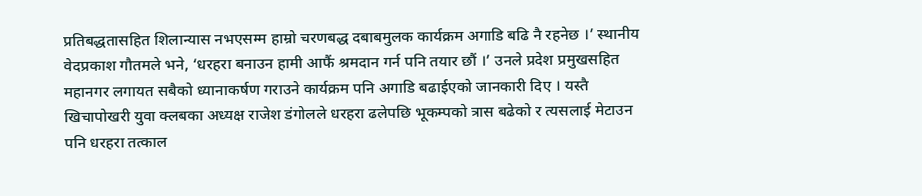प्रतिबद्धतासहित शिलान्यास नभएसम्म हाम्रो चरणबद्ध दबाबमुलक कार्यक्रम अगाडि बढि नै रहनेछ ।’ स्थानीय वेदप्रकाश गौतमले भने, ‘धरहरा बनाउन हामी आफैं श्रमदान गर्न पनि तयार छौं ।’ उनले प्रदेश प्रमुखसहित महानगर लगायत सबैको ध्यानाकर्षण गराउने कार्यक्रम पनि अगाडि बढाईएको जानकारी दिए । यस्तै खिचापोखरी युवा क्लबका अध्यक्ष राजेश डंगोलले धरहरा ढलेपछि भूकम्पको त्रास बढेको र त्यसलाई मेटाउन पनि धरहरा तत्काल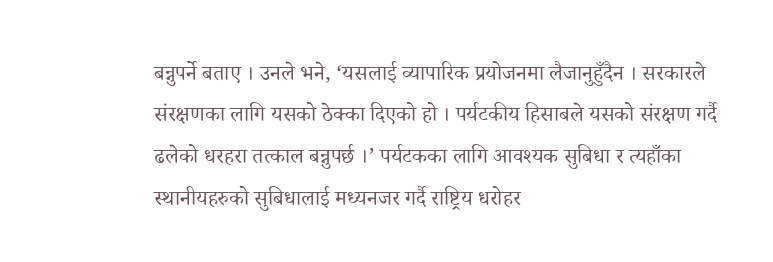बन्नुपर्ने बताए । उनले भने, ‘यसलाई व्यापारिक प्रयोजनमा लैजानुहुँदैन । सरकारले संरक्षणका लागि यसको ठेक्का दिएको हो । पर्यटकीय हिसाबले यसको संरक्षण गर्दै ढलेको धरहरा तत्काल बन्नुपर्छ ।’ पर्यटकका लागि आवश्यक सुबिधा र त्यहाँका स्थानीयहरुको सुबिधालाई मध्यनजर गर्दै राष्ट्रिय धरोहर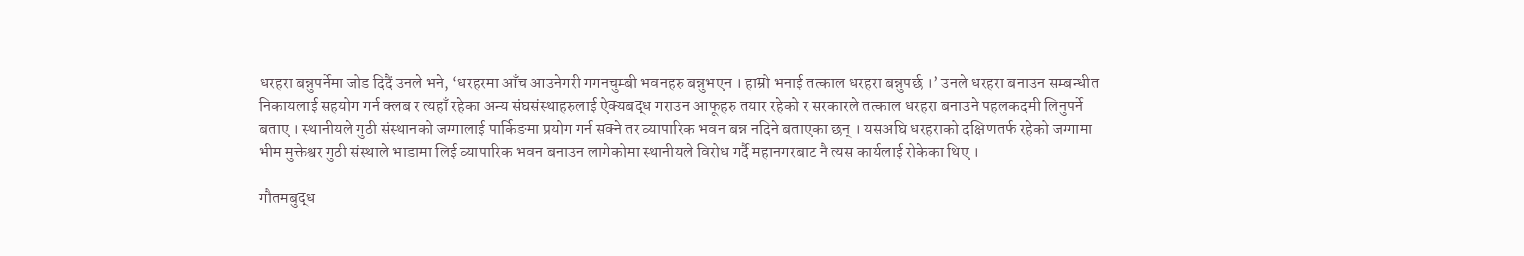धरहरा बन्नुपर्नेमा जोड दिदैं उनले भने, ‘धरहरमा आँच आउनेगरी गगनचुम्बी भवनहरु बन्नुभएन । हाम्रो भनाई तत्काल धरहरा बन्नुपर्छ ।’ उनले धरहरा बनाउन सम्बन्धीत निकायलाई सहयोग गर्न क्लब र त्यहाँ रहेका अन्य संघसंस्थाहरुलाई ऐक्यबद्ध गराउन आफूहरु तयार रहेको र सरकारले तत्काल धरहरा बनाउने पहलकदमी लिनुपर्ने बताए । स्थानीयले गुठी संस्थानको जग्गालाई पार्किङमा प्रयोग गर्न सक्ने तर व्यापारिक भवन बन्न नदिने बताएका छन् । यसअघि धरहराको दक्षिणतर्फ रहेको जग्गामा भीम मुक्तेश्वर गुठी संस्थाले भाडामा लिई व्यापारिक भवन बनाउन लागेकोमा स्थानीयले विरोध गर्दै महानगरबाट नै त्यस कार्यलाई रोकेका थिए ।

गौतमबुद्ध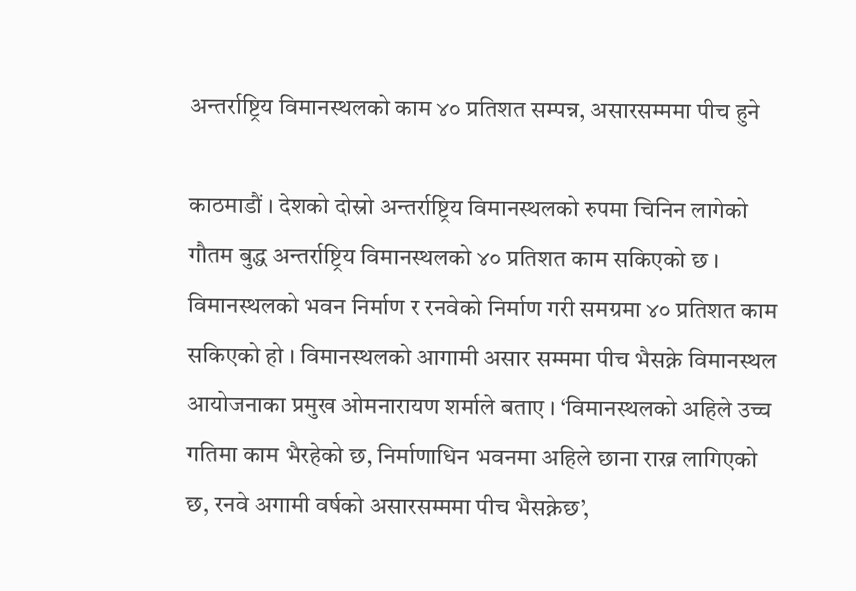अन्तर्राष्ट्रिय विमानस्थलको काम ४० प्रतिशत सम्पन्न, असारसम्ममा पीच हुने

काठमाडौं । देशको दोस्रो अन्तर्राष्ट्रिय विमानस्थलको रुपमा चिनिन लागेको गौतम बुद्ध अन्तर्राष्ट्रिय विमानस्थलको ४० प्रतिशत काम सकिएको छ । विमानस्थलको भवन निर्माण र रनवेको निर्माण गरी समग्रमा ४० प्रतिशत काम सकिएको हो । विमानस्थलको आगामी असार सम्ममा पीच भैसक्ने विमानस्थल आयोजनाका प्रमुख ओमनारायण शर्माले बताए । ‘विमानस्थलको अहिले उच्च गतिमा काम भैरहेको छ, निर्माणाधिन भवनमा अहिले छाना राख्न लागिएको छ, रनवे अगामी वर्षको असारसम्ममा पीच भैसक्नेछ’,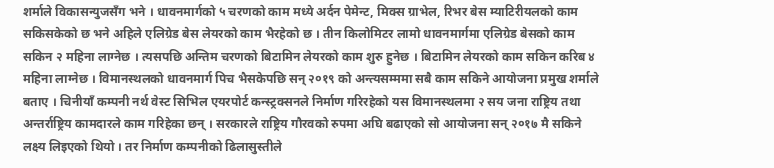शर्माले विकासन्युजसँग भने । धावनमार्गको ५ चरणको काम मध्ये अर्दन पेमेन्ट, मिक्स ग्राभेल, रिभर बेस म्याटिरीयलको काम सकिसकेको छ भने अहिले एलिग्रेड बेस लेयरको काम भैरहेको छ । तीन किलोमिटर लामो धावनमार्गमा एलिग्रेड बेसको काम सकिन २ महिना लाग्नेछ । त्यसपछि अन्तिम चरणको बिटामिन लेयरको काम शुरु हुनेछ । बिटामिन लेयरको काम सकिन करिब ४ महिना लाग्नेछ । विमानस्थलको धावनमार्ग पिच भैसकेपछि सन् २०१९ को अन्त्यसम्ममा सबै काम सकिने आयोजना प्रमुख शर्माले बताए । चिनीयाँ कम्पनी नर्थ वेस्ट सिभिल एयरपोर्ट कन्स्ट्रक्सनले निर्माण गरिरहेको यस विमानस्थलमा २ सय जना राष्ट्रिय तथा अन्तर्राष्ट्रिय कामदारले काम गरिहेका छन् । सरकारले राष्ट्रिय गौरवको रुपमा अघि बढाएको सो आयोजना सन् २०१७ मै सकिने लक्ष्य लिइएको थियो । तर निर्माण कम्पनीको ढिलासुस्तीले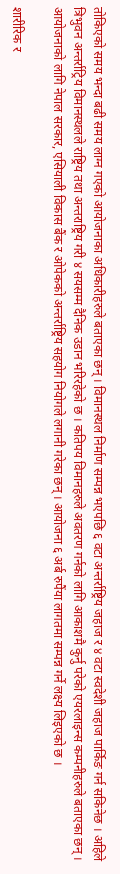तोकिएको समय भन्दा बढी समय लाग्न गएको आयोजनाका अधिकारीहरुले बताएका छन् । विमानस्थल निर्माण सम्पन्न भएपछि ६ वटा अन्तर्राष्ट्रिय जहाज र ४ वटा स्वदेशी जहाज पार्किङ गर्न सकिनेछ । अहिले त्रिभुवन अन्तर्राट्रिय विमानस्थलले राष्ट्रिय तथा अन्तराष्ट्रिय गरी ४ सयसम्म दैनिक उडान भरिरहेको छ । कतिपय विमानहरुले अवतरण गर्नको लागि आकाशमै कुर्नु परेको एयरलाइन्स कम्पनीहरुले बताएका छन् । आयोजनाको लागि नेपाल सरकार, एसियाली विकास बैंक र ओपेकको अन्तर्राष्ट्रिय सहयोग नियोगले लगानी गरेका छन् । आयोजना ६ अर्ब रुपैंया लागतमा सम्पन्न गर्ने लक्ष्य लिइएको छ ।

शारीरिक र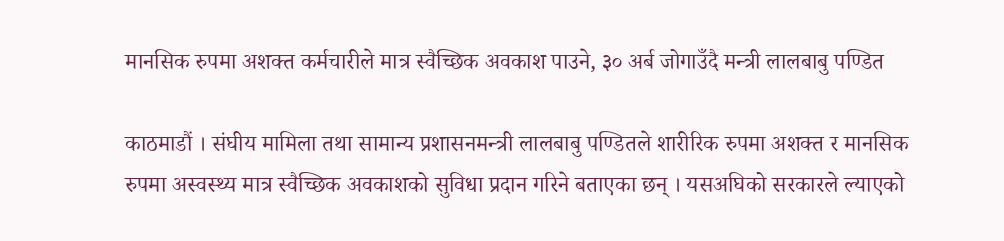मानसिक रुपमा अशक्त कर्मचारीले मात्र स्वैच्छिक अवकाश पाउने, ३० अर्ब जोगाउँदै मन्त्री लालबाबु पण्डित

काठमाडौं । संघीय मामिला तथा सामान्य प्रशासनमन्त्री लालबाबु पण्डितले शारीरिक रुपमा अशक्त र मानसिक रुपमा अस्वस्थ्य मात्र स्वैच्छिक अवकाशको सुविधा प्रदान गरिने बताएका छन् । यसअघिको सरकारले ल्याएको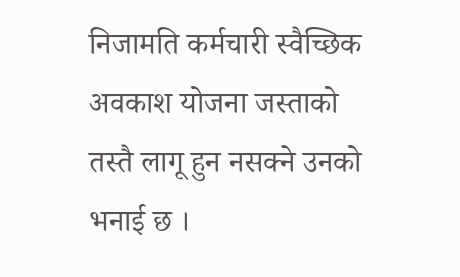निजामति कर्मचारी स्वैच्छिक अवकाश योजना जस्ताको तस्तै लागू हुन नसक्ने उनको भनाई छ ।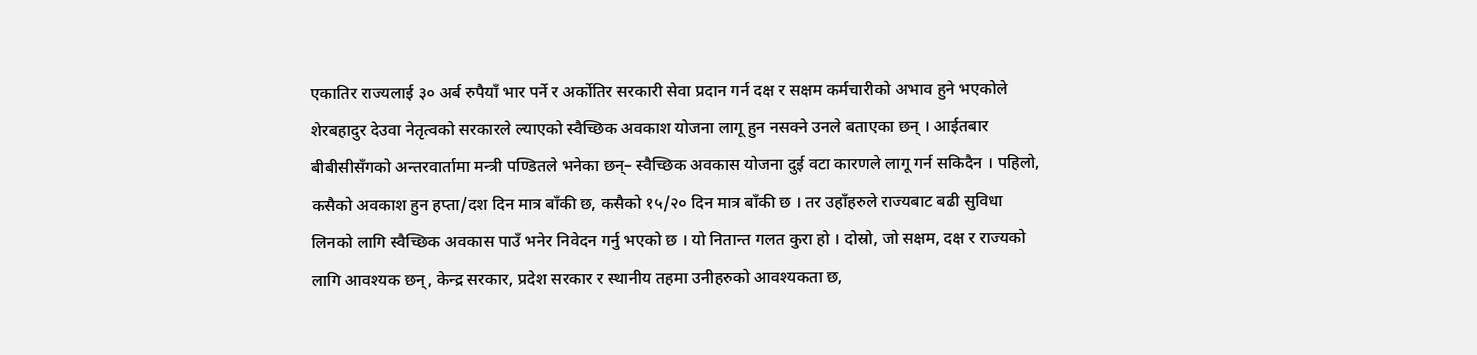एकातिर राज्यलाई ३० अर्ब रुपैयाँ भार पर्ने र अर्कोतिर सरकारी सेवा प्रदान गर्न दक्ष र सक्षम कर्मचारीको अभाव हुने भएकोले शेरबहादुर देउवा नेतृत्वको सरकारले ल्याएको स्वैच्छिक अवकाश योजना लागू हुन नसक्ने उनले बताएका छन् । आईतबार बीबीसीसँगको अन्तरवार्तामा मन्त्री पण्डितले भनेका छन्– स्वैच्छिक अवकास योजना दुई वटा कारणले लागू गर्न सकिदैन । पहिलो, कसैको अवकाश हुन हप्ता/दश दिन मात्र बाँकी छ, कसैको १५/२० दिन मात्र बाँकी छ । तर उहाँहरुले राज्यबाट बढी सुविधा लिनको लागि स्वैच्छिक अवकास पाउँ भनेर निवेदन गर्नु भएको छ । यो नितान्त गलत कुरा हो । दोस्रो, जो सक्षम, दक्ष र राज्यको लागि आवश्यक छन्, केन्द्र सरकार, प्रदेश सरकार र स्थानीय तहमा उनीहरुको आवश्यकता छ,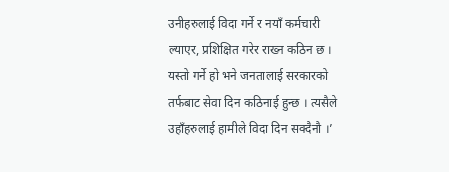उनीहरुलाई विदा गर्ने र नयाँ कर्मचारी ल्याएर, प्रशिक्षित गरेर राख्न कठिन छ । यस्तो गर्ने हो भने जनतालाई सरकारको तर्फबाट सेवा दिन कठिनाई हुन्छ । त्यसैले उहाँहरुलाई हामीले विदा दिन सक्दैनौ ।’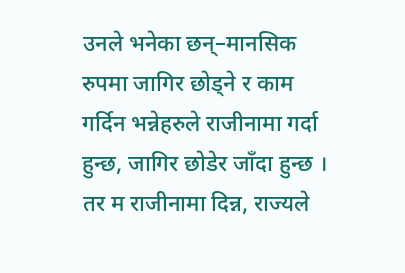उनले भनेका छन्–मानसिक रुपमा जागिर छोड्ने र काम गर्दिन भन्नेहरुले राजीनामा गर्दा हुन्छ, जागिर छोडेर जाँदा हुन्छ । तर म राजीनामा दिन्न, राज्यले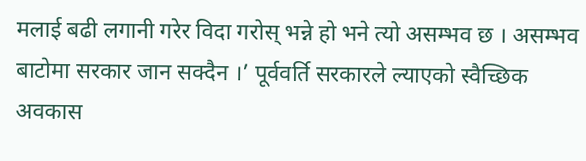मलाई बढी लगानी गरेर विदा गरोस् भन्ने हो भने त्यो असम्भव छ । असम्भव बाटोमा सरकार जान सक्दैन ।’ पूर्ववर्ति सरकारले ल्याएको स्वैच्छिक अवकास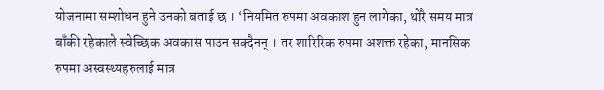योजनामा सम्शोधन हुने उनको बताई छ । ‘नियमित रुपमा अवकाश हुन लागेका, थोरै समय मात्र बाँकी रहेकाले स्वेच्छिक अवकास पाउन सक्दैनन् । तर शारिरिक रुपमा अशक्त रहेका, मानसिक रुपमा अस्वस्थ्यहरुलाई मात्र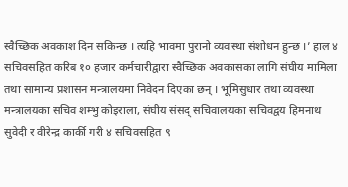स्वैच्छिक अवकाश दिन सकिन्छ । त्यहि भावमा पुरानो व्यवस्था संशोधन हुन्छ ।’ हाल ४ सचिवसहित करिब १० हजार कर्मचारीद्वारा स्वैच्छिक अवकासका लागि संघीय मामिला तथा सामान्य प्रशासन मन्त्रालयमा निवेदन दिएका छन् । भूमिसुधार तथा व्यवस्था मन्त्रालयका सचिव शम्भु कोइराला, संघीय संसद् सचिवालयका सचिवद्वय हिमनाथ सुवेदी र वीरेन्द्र कार्की गरी ४ सचिवसहित ९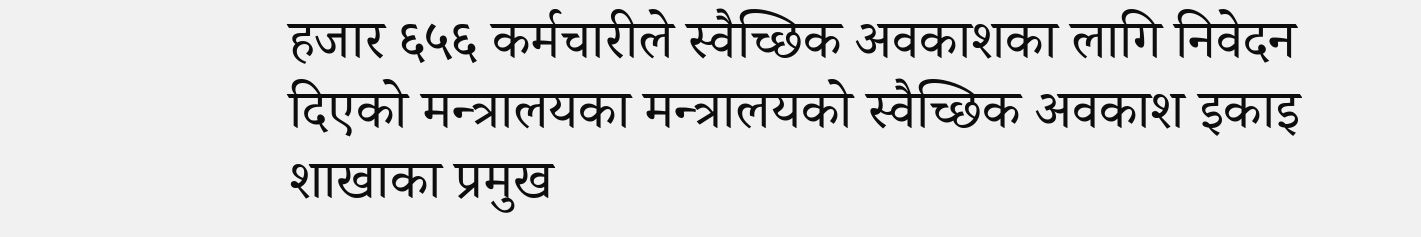हजार ६५६ कर्मचारीले स्वैच्छिक अवकाशका लागि निवेदन दिएको मन्त्रालयका मन्त्रालयको स्वैच्छिक अवकाश इकाइ शाखाका प्रमुख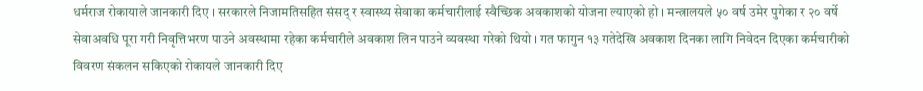धर्मराज रोकायाले जानकारी दिए । सरकारले निजामतिसहित संसद् र स्वास्थ्य सेवाका कर्मचारीलाई स्वैच्छिक अवकाशको योजना ल्याएको हो । मन्त्रालयले ५० वर्ष उमेर पुगेका र २० वर्षे सेवाअवधि पूरा गरी निवृत्तिभरण पाउने अवस्थामा रहेका कर्मचारीले अवकाश लिन पाउने व्यवस्था गरेको थियो । गत फागुन १३ गतेदेखि अवकाश दिनका लागि निवेदन दिएका कर्मचारीको विवरण संकलन सकिएको रोकायले जानकारी दिए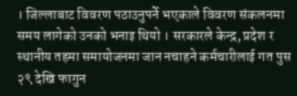। जिल्लाबाट विवरण पठाउनुपर्ने भएकाले विवरण संकलनमा समय लागेको उनको भनाइ थियो । सरकारले केन्द्र, प्रदेश र स्थानीय तहमा समायोजनमा जान नचाहने कर्मचारीलाई गत पुस २९ देखि फागुन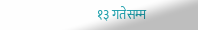१३ गतेसम्म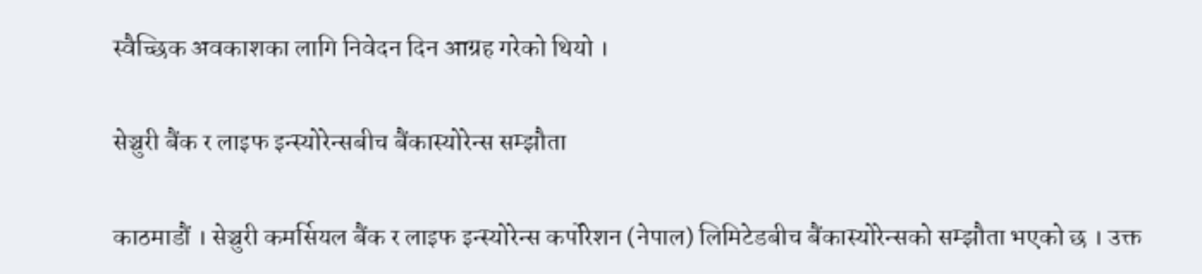स्वैच्छिक अवकाशका लागि निवेदन दिन आग्रह गरेको थियो ।

सेञ्चुरी बैंक र लाइफ इन्स्योरेन्सबीच बैंकास्योरेन्स सम्झौता

काठमाडौं । सेञ्चुरी कमर्सियल बैंक र लाइफ इन्स्योरेन्स कर्पोरेशन (नेपाल) लिमिटेडबीच बैंकास्योरेन्सको सम्झौता भएको छ । उक्त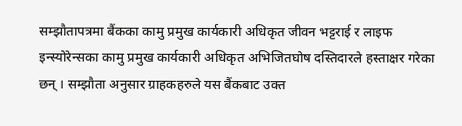सम्झौतापत्रमा बैंकका कामु प्रमुख कार्यकारी अधिकृत जीवन भट्टराई र लाइफ इन्स्योरेन्सका कामु प्रमुख कार्यकारी अधिकृत अभिजितघोष दस्तिदारले हस्ताक्षर गरेका छन् । सम्झौता अनुसार ग्राहकहरुले यस बैंकबाट उक्त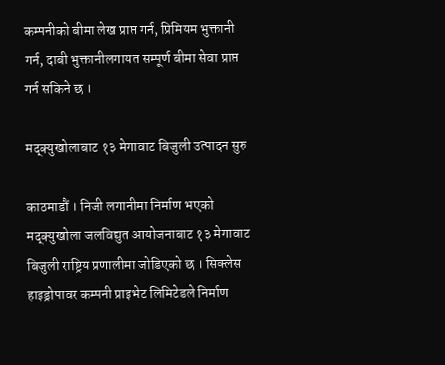कम्पनीको बीमा लेख प्राप्त गर्न, प्रिमियम भुक्तानी गर्न, दाबी भुक्तानीलगायत सम्पूर्ण बीमा सेवा प्राप्त गर्न सकिने छ ।

मद्क्युखोलाबाट १३ मेगावाट बिजुली उत्पादन सुरु

काठमाडौं । निजी लगानीमा निर्माण भएको मद्क्युखोला जलविद्युत आयोजनाबाट १३ मेगावाट बिजुली राष्ट्रिय प्रणालीमा जोडिएको छ । सिक्लेस हाइड्रोपावर कम्पनी प्राइभेट लिमिटेडले निर्माण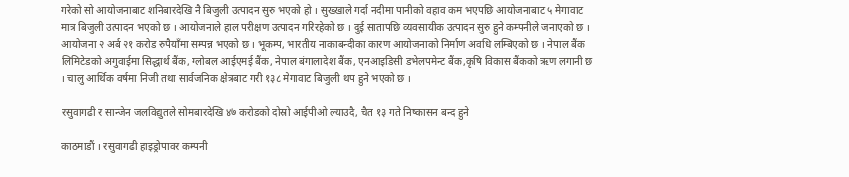गरेको सो आयोजनाबाट शनिबारदेखि नै बिजुली उत्पादन सुरु भएको हो । सुख्खाले गर्दा नदीमा पानीको वहाव कम भएपछि आयोजनाबाट ५ मेगावाट मात्र बिजुली उत्पादन भएको छ । आयोजनाले हाल परीक्षण उत्पादन गरिरहेको छ । दुई सातापछि व्यवसायीक उत्पादन सुरु हुने कम्पनीले जनाएको छ । आयोजना २ अर्ब २१ करोड रुपैयाँमा सम्पन्न भएको छ । भूकम्प, भारतीय नाकाबन्दीका कारण आयोजनाको निर्माण अवधि लम्बिएको छ । नेपाल बैंक लिमिटेडको अगुवाईमा सिद्धार्थ बैंक, ग्लोबल आईएमई बैंक, नेपाल बंगालादेश बैंक, एनआइडिसी डभेलपमेन्ट बैंक,कृषि विकास बैंकको ऋण लगानी छ । चालु आर्थिक वर्षमा निजी तथा सार्वजनिक क्षेत्रबाट गरी १३८ मेगावाट बिजुली थप हुने भएको छ ।

रसुवागढी र सान्जेन जलविद्युतले सोमबारदेखि ४७ करोडको दोस्रो आईपीओ ल्याउदै, चैत १३ गते निष्कासन बन्द हुने

काठमाडौं । रसुवागढी हाइड्रोपावर कम्पनी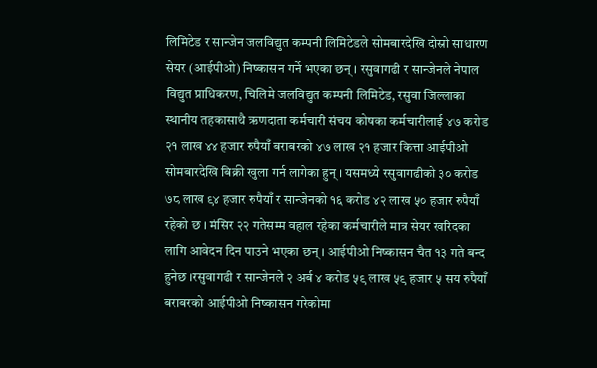लिमिटेड र सान्जेन जलविद्युत कम्पनी लिमिटेडले सोमबारदेखि दोस्रो साधारण सेयर (आईपीओ) निष्कासन गर्ने भएका छन् । रसुवागढी र सान्जेनले नेपाल विद्युत प्राधिकरण, चिलिमे जलविद्युत कम्पनी लिमिटेड, रसुवा जिल्लाका स्थानीय तहकासाथै ऋणदाता कर्मचारी संचय कोषका कर्मचारीलाई ४७ करोड २१ लाख ४४ हजार रुपैयाँ बराबरको ४७ लाख २१ हजार कित्ता आईपीओ सोमबारदेखि बिक्री खुला गर्न लागेका हुन् । यसमध्ये रसुवागढीको ३० करोड ७८ लाख ९४ हजार रुपैयाँ र सान्जेनको १६ करोड ४२ लाख ५० हजार रुपैयाँ रहेको छ । मंसिर २२ गतेसम्म वहाल रहेका कर्मचारीले मात्र सेयर खरिदका लागि आवेदन दिन पाउने भएका छन् । आईपीओ निष्कासन चैत १३ गते बन्द हुनेछ ।रसुवागढी र सान्जेनले २ अर्ब ४ करोड ५९ लाख ५९ हजार ५ सय रुपैयाँ बराबरको आईपीओ निष्कासन गरेकोमा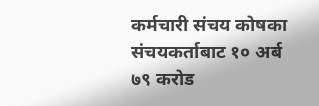कर्मचारी संचय कोषका संचयकर्ताबाट १० अर्ब ७९ करोड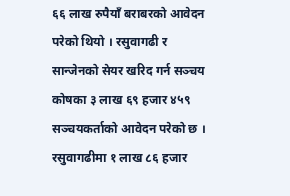६६ लाख रुपैयाँ बराबरको आवेदन परेको थियो । रसुवागढी र सान्जेनको सेयर खरिद गर्न सञ्चय कोषका ३ लाख ६९ हजार ४५९ सञ्चयकर्ताको आवेदन परेको छ । रसुवागढीमा १ लाख ८६ हजार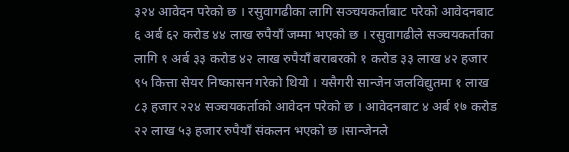३२४ आवेदन परेको छ । रसुवागढीका लागि सञ्चयकर्ताबाट परेको आवेदनबाट ६ अर्ब ६२ करोड ४४ लाख रुपैयाँ जम्मा भएको छ । रसुवागढीले सञ्चयकर्ताका लागि १ अर्ब ३३ करोड ४२ लाख रुपैयाँ बराबरको १ करोड ३३ लाख ४२ हजार ९५ कित्ता सेयर निष्कासन गरेको थियो । यसैगरी सान्जेन जलविद्युतमा १ लाख ८३ हजार २२४ सञ्चयकर्ताको आवेदन परेको छ । आवेदनबाट ४ अर्ब १७ करोड २२ लाख ५३ हजार रुपैयाँ संकलन भएको छ ।सान्जेनले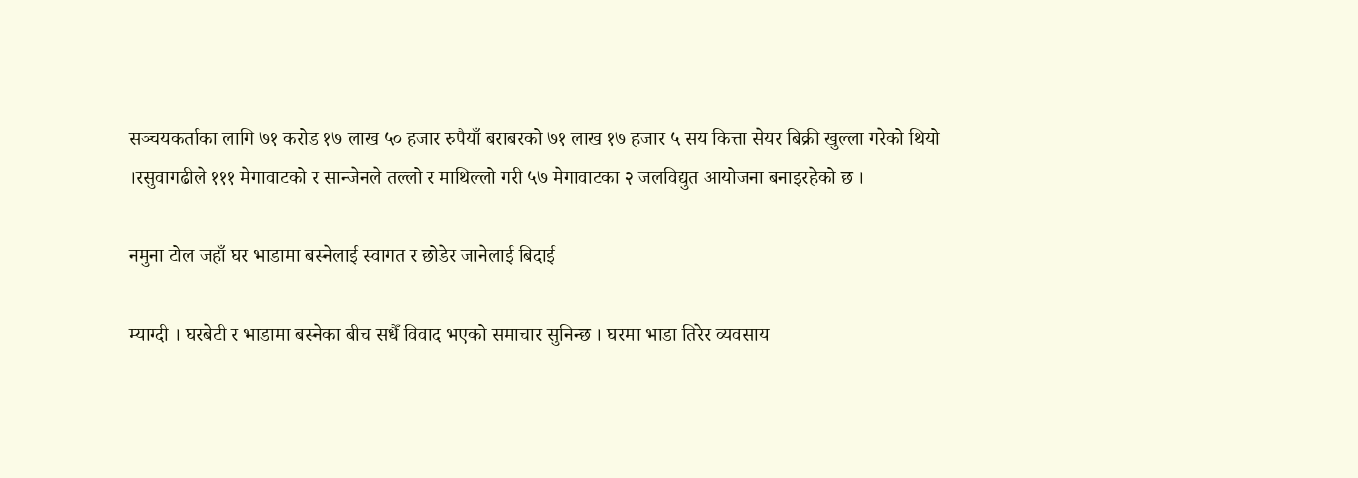सञ्चयकर्ताका लागि ७१ करोड १७ लाख ५० हजार रुपैयाँ बराबरको ७१ लाख १७ हजार ५ सय कित्ता सेयर बिक्री खुल्ला गरेको थियो ।रसुवागढीले १११ मेगावाटको र सान्जेनले तल्लो र माथिल्लो गरी ५७ मेगावाटका २ जलविद्युत आयोजना बनाइरहेको छ ।

नमुना टोल जहाँ घर भाडामा बस्नेलाई स्वागत र छोडेर जानेलाई बिदाई

म्याग्दी । घरबेटी र भाडामा बस्नेका बीच सधैँ विवाद भएको समाचार सुनिन्छ । घरमा भाडा तिरेर व्यवसाय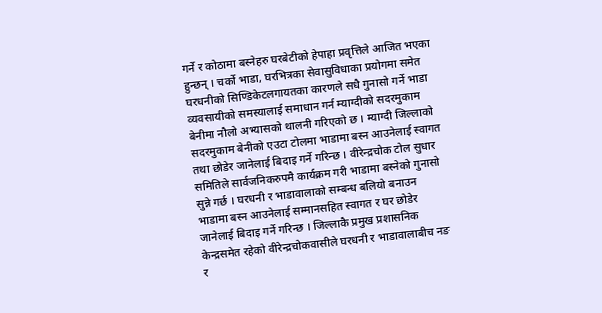गर्ने र कोठामा बस्नेहरु घरबेटीको हेपाहा प्रवृत्तिले आजित भएका हुन्छन् । चर्को भाडा, घरभित्रका सेवासुविधाका प्रयोगमा समेत घरधनीको सिण्डिकेटलगायतका कारणले सधै गुनासो गर्ने भाडा व्यवसायीको समस्यालाई समाधान गर्न म्याग्दीको सदरमुकाम बेनीमा नौलो अभ्यासको थालनी गरिएको छ । म्याग्दी जिल्लाको सदरमुकाम बेनीको एउटा टोलमा भाडामा बस्न आउनेलाई स्वागत तथा छोडेर जानेलाई बिदाइ गर्ने गरिन्छ । वीरेन्द्रचोक टोल सुधार समितिले सार्वजनिकरुपमै कार्यक्रम गरी भाडामा बस्नेको गुनासो सुन्ने गर्छ । घरधनी र भाडावालाको सम्बन्ध बलियो बनाउन भाडामा बस्न आउनेलाई सम्मानसहित स्वागत र घर छोडेर जानेलाई बिदाइ गर्ने गरिन्छ । जिल्लाकै प्रमुख प्रशासनिक केन्द्रसमेत रहेको वीरेन्द्रचोकवासीले घरधनी र भाडावालाबीच नङ र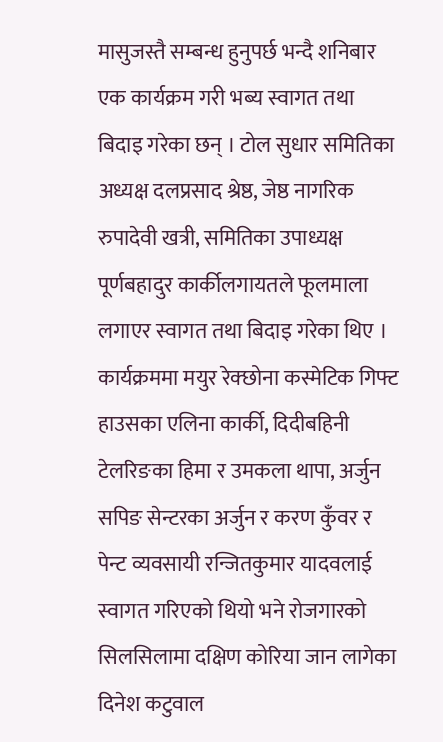मासुजस्तै सम्बन्ध हुनुपर्छ भन्दै शनिबार एक कार्यक्रम गरी भब्य स्वागत तथा बिदाइ गरेका छन् । टोल सुधार समितिका अध्यक्ष दलप्रसाद श्रेष्ठ, जेष्ठ नागरिक रुपादेवी खत्री, समितिका उपाध्यक्ष पूर्णबहादुर कार्कीलगायतले फूलमाला लगाएर स्वागत तथा बिदाइ गरेका थिए । कार्यक्रममा मयुर रेक्छोना कस्मेटिक गिफ्ट हाउसका एलिना कार्की, दिदीबहिनी टेलरिङका हिमा र उमकला थापा, अर्जुन सपिङ सेन्टरका अर्जुन र करण कुँवर र पेन्ट व्यवसायी रन्जितकुमार यादवलाई स्वागत गरिएको थियो भने रोजगारको सिलसिलामा दक्षिण कोरिया जान लागेका दिनेश कटुवाल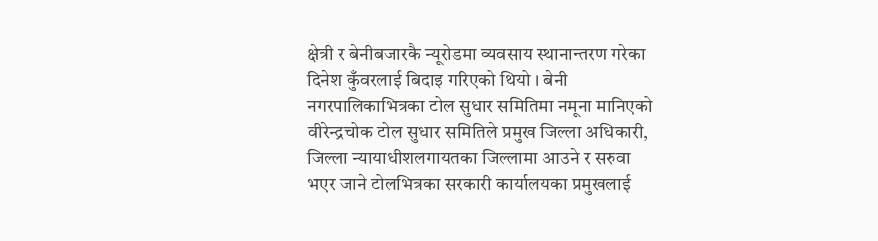क्षेत्री र बेनीबजारकै न्यूरोडमा व्यवसाय स्थानान्तरण गरेका दिनेश कुँवरलाई बिदाइ गरिएको थियो । बेनी नगरपालिकाभित्रका टोल सुधार समितिमा नमूना मानिएको वीरेन्द्रचोक टोल सुधार समितिले प्रमुख जिल्ला अधिकारी, जिल्ला न्यायाधीशलगायतका जिल्लामा आउने र सरुवा भएर जाने टोलभित्रका सरकारी कार्यालयका प्रमुखलाई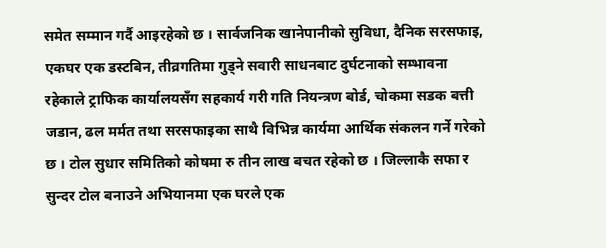समेत सम्मान गर्दै आइरहेको छ । सार्वजनिक खानेपानीको सुविधा, दैनिक सरसफाइ, एकघर एक डस्टबिन, तीव्रगतिमा गुड्ने सवारी साधनबाट दुर्घटनाको सम्भावना रहेकाले ट्राफिक कार्यालयसँग सहकार्य गरी गति नियन्त्रण बोर्ड, चोकमा सडक बत्ती जडान, ढल मर्मत तथा सरसफाइका साथै विभिन्न कार्यमा आर्थिक संकलन गर्ने गरेको छ । टोल सुधार समितिको कोषमा रु तीन लाख बचत रहेको छ । जिल्लाकै सफा र सुन्दर टोल बनाउने अभियानमा एक घरले एक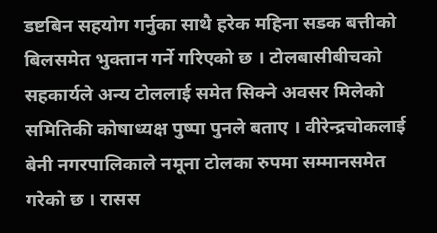डष्टबिन सहयोग गर्नुका साथै हरेक महिना सडक बत्तीको बिलसमेत भुक्तान गर्ने गरिएको छ । टोलबासीबीचको सहकार्यले अन्य टोललाई समेत सिक्ने अवसर मिलेको समितिकी कोषाध्यक्ष पुष्पा पुनले बताए । वीरेन्द्रचोकलाई बेनी नगरपालिकाले नमूना टोलका रुपमा सम्मानसमेत गरेको छ । रासस